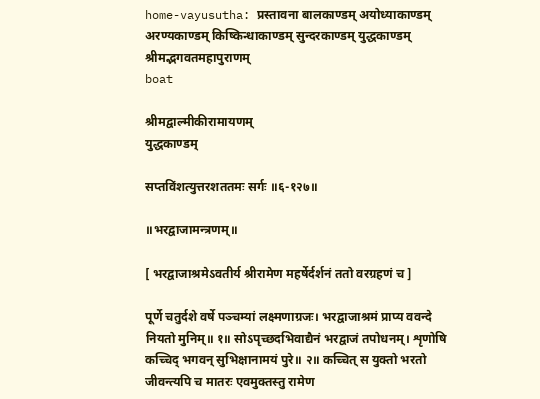home-vayusutha: प्रस्तावना बालकाण्डम् अयोध्याकाण्डम् अरण्यकाण्डम् किष्किन्धाकाण्डम् सुन्दरकाण्डम् युद्धकाण्डम् श्रीमद्भगवतमहापुराणम्
boat

श्रीमद्वाल्मीकीरामायणम्
युद्धकाण्डम्

सप्तविंशत्युत्तरशततमः सर्गः ॥६-१२७॥

॥भरद्वाजामन्त्रणम्॥

[ भरद्वाजाश्रमेऽवतीर्य श्रीरामेण महर्षेर्दर्शनं ततो वरग्रहणं च ]

पूर्णे चतुर्दशे वर्षे पञ्चम्यां लक्ष्मणाग्रजः। भरद्वाजाश्रमं प्राप्य ववन्दे नियतो मुनिम्॥ १॥ सोऽपृच्छदभिवाद्यैनं भरद्वाजं तपोधनम्। शृणोषि कच्चिद् भगवन् सुभिक्षानामयं पुरे॥ २॥ कच्चित् स युक्तो भरतो जीवन्त्यपि च मातरः एवमुक्तस्तु रामेण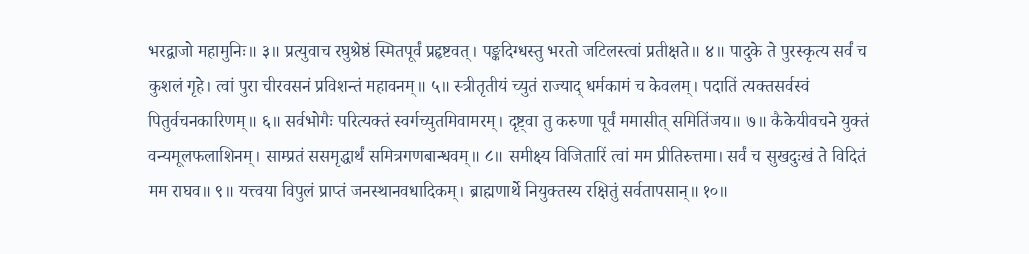भरद्वाजो महामुनिः॥ ३॥ प्रत्युवाच रघुश्रेष्ठं स्मितपूर्वं प्रहृष्टवत्। पङ्कदिग्धस्तु भरतो जटिलस्त्वां प्रतीक्षते॥ ४॥ पादुके ते पुरस्कृत्य सर्वं च कुशलं गृहे। त्वां पुरा चीरवसनं प्रविशन्तं महावनम्॥ ५॥ स्त्रीतृतीयं च्युतं राज्याद् धर्मकामं च केवलम्। पदातिं त्यक्तसर्वस्वं पितुर्वचनकारिणम्॥ ६॥ सर्वभोगैः परित्यक्तं स्वर्गच्युतमिवामरम्। दृष्ट्वा तु करुणा पूर्वं ममासीत् समितिंजय॥ ७॥ कैकेयीवचने युक्तं वन्यमूलफलाशिनम्। साम्प्रतं ससमृद्धार्थं समित्रगणबान्धवम्॥ ८॥ समीक्ष्य विजितारिं त्वां मम प्रीतिरुत्तमा। सर्वं च सुखदुःखं ते विदितं मम राघव॥ ९॥ यत्त्वया विपुलं प्राप्तं जनस्थानवधादिकम्। ब्राह्मणार्थे नियुक्तस्य रक्षितुं सर्वतापसान्॥ १०॥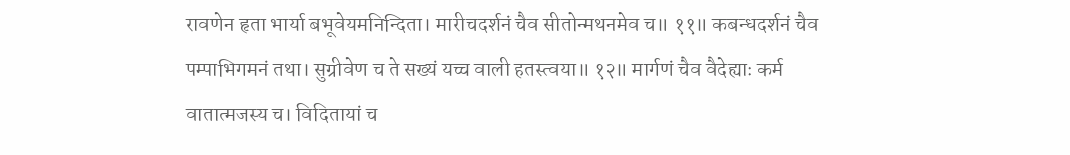रावणेन हृता भार्या बभूवेयमनिन्दिता। मारीचदर्शनं चैव सीतोन्मथनमेव च॥ ११॥ कबन्धदर्शनं चैव पम्पाभिगमनं तथा। सुग्रीवेण च ते सख्यं यच्च वाली हतस्त्वया॥ १२॥ मार्गणं चैव वैदेह्याः कर्म वातात्मजस्य च। विदितायां च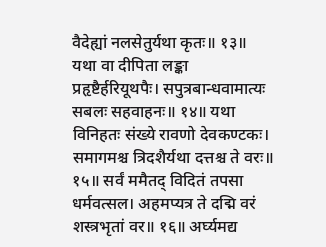वैदेह्यां नलसेतुर्यथा कृतः॥ १३॥ यथा वा दीपिता लङ्का प्रहृष्टैर्हरियूथपैः। सपुत्रबान्धवामात्यः सबलः सहवाहनः॥ १४॥ यथा विनिहतः संख्ये रावणो देवकण्टकः। समागमश्च त्रिदशैर्यथा दत्तश्च ते वरः॥ १५॥ सर्वं ममैतद् विदितं तपसा धर्मवत्सल। अहमप्यत्र ते दद्मि वरं शस्त्रभृतां वर॥ १६॥ अर्घ्यमद्य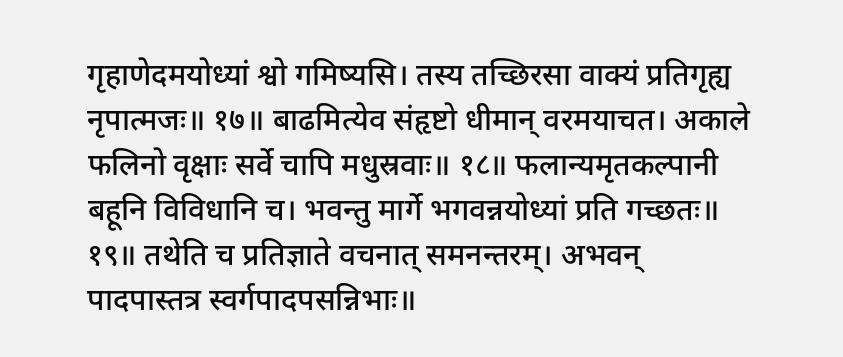गृहाणेदमयोध्यां श्वो गमिष्यसि। तस्य तच्छिरसा वाक्यं प्रतिगृह्य नृपात्मजः॥ १७॥ बाढमित्येव संहृष्टो धीमान् वरमयाचत। अकाले फलिनो वृक्षाः सर्वे चापि मधुस्रवाः॥ १८॥ फलान्यमृतकल्पानी बहूनि विविधानि च। भवन्तु मार्गे भगवन्नयोध्यां प्रति गच्छतः॥ १९॥ तथेति च प्रतिज्ञाते वचनात् समनन्तरम्। अभवन् पादपास्तत्र स्वर्गपादपसन्निभाः॥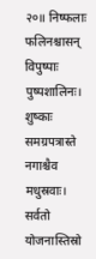२०॥ निष्फलाः फलिनश्चासन् विपुष्पाः पुष्पशालिनः। शुष्काः समग्रपत्रास्ते नगाश्चैव मधुस्रवाः। सर्वतो योजनास्तिस्रो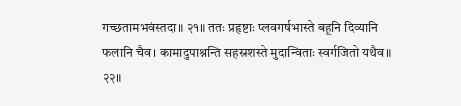गच्छतामभवंस्तदा॥ २१॥ ततः प्रहृष्टाः प्लवगर्षभास्ते बहूनि दिव्यानि फलानि चैव। कामादुपाश्नन्ति सहस्रशस्ते मुदान्विताः स्वर्गजितो यथैव॥ २२॥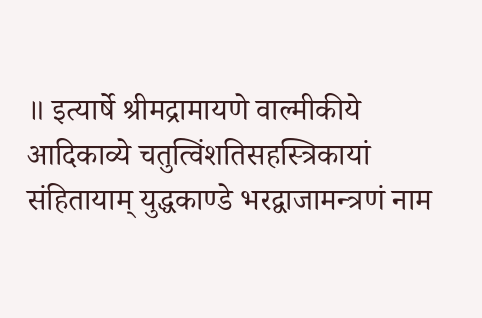॥ इत्यार्षे श्रीमद्रामायणे वाल्मीकीये आदिकाव्ये चतुत्विंशतिसहस्त्रिकायां संहितायाम् युद्धकाण्डे भरद्वाजामन्त्रणं नाम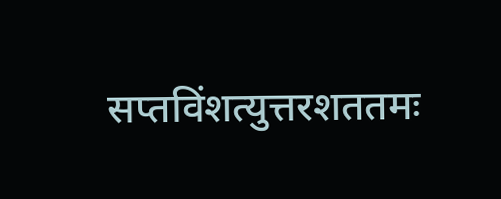सप्तविंशत्युत्तरशततमः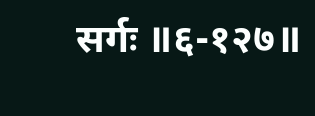सर्गः ॥६-१२७॥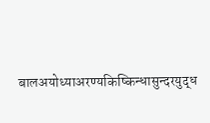बालअयोध्याअरण्यकिष्किन्धासुन्दरयुद्ध